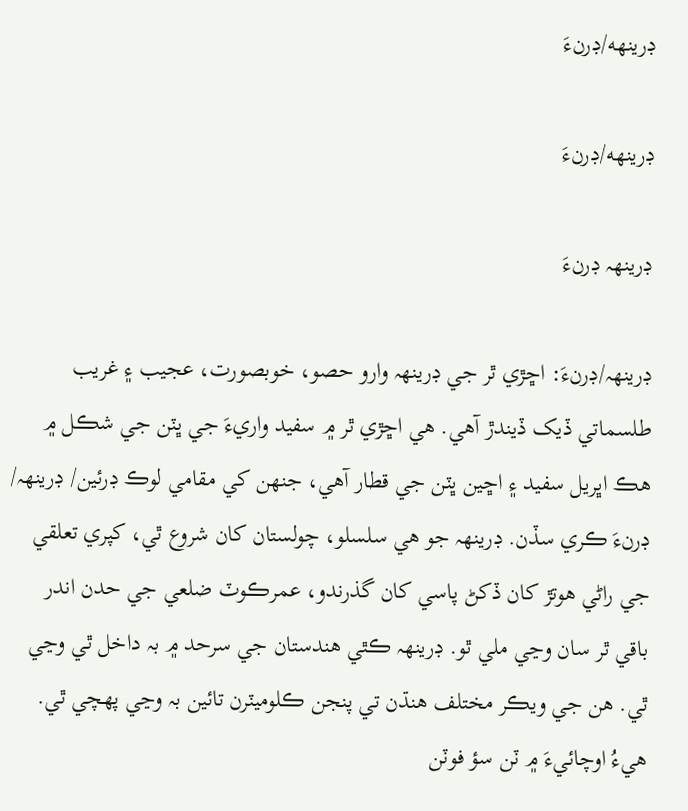ڊرينهه/ڊرنءَ

ڊرينهه/ڊرنءَ

ڊرينھہ ڊرنءَ

ڊرينھہ/ڊرنءَ: اڇڙي ٿر جي ڊرينھہ وارو حصو، خوبصورت، عجيب ۽ غريب طلسماتي ڏيک ڏيندڙ آهي. هي اڇڙي ٿر ۾ سفيد واريءَ جي ڀٽن جي شڪل ۾ هڪ اڀريل سفيد ۽ اڇين ڀٽن جي قطار آهي، جنهن کي مقامي لوڪ ڊرئين/ ڊرينھہ/ ڊرنءَ ڪري سڏن. ڊرينھہ جو هي سلسلو، چولستان کان شروع ٿي، کپري تعلقي جي راڻي هوتڙ کان ڏکڻ پاسي کان گذرندو، عمرڪوٽ ضلعي جي حدن اندر باقي ٿر سان وڃي ملي ٿو. ڊرينھہ ڪٿي هندستان جي سرحد ۾ بہ داخل ٿي وڃي ٿي. هن جي ويڪر مختلف هنڌن تي پنجن ڪلوميٽرن تائين بہ وڃي پهچي ٿي. هيءُ اوچائيءَ ۾ ٽن سؤ فوٽن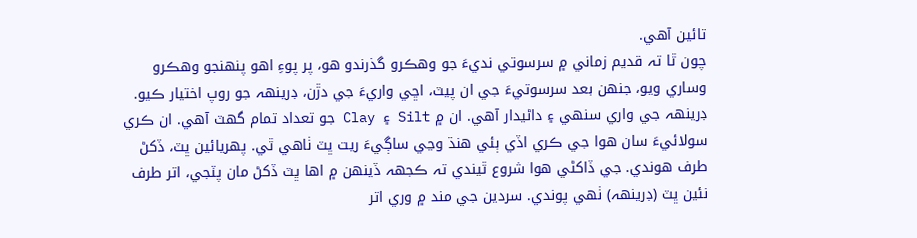تائين آهي.
چون ٿا تہ قديم زماني ۾ سرسوتي نديءَ جو وهڪرو گذرندو هو، پر پوءِ اهو پنهنجو وهڪرو وساري ويو، جنهن بعد سرسوتيءَ جي ان پيٽ، اڇي واريءَ جي دڙن، ڊرينھہ جو روپ اختيار ڪيو. ڊرينھہ جي واري سنهي ۽ داڻيدار آهي. ان ۾ Silt ۽ Clay جو تعداد تمام گهٽ آهي. ان ڪري سولائيءَ سان هوا جي ڪري اڏي ٻئي هنڌ وڃي ساڳيءَ ريت ڀٽ ٺاهي ٿي. پهريائين ڀٽ، ڏکڻ طرف هوندي. جي ڏاکڻي هوا شروع ٿيندي تہ ڪجهہ ڏينهن ۾ اها ڀٽ ڏکڻ مان پٽجي، اتر طرف نئين ڀٽ (ڊرينھہ) ٺھي پوندي. سردين جي مند ۾ وري اتر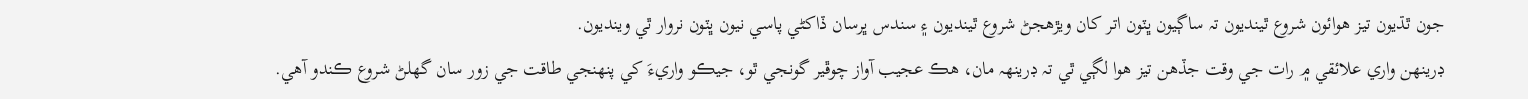جون ٿڌيون تيز هوائون شروع ٿينديون تہ ساڳيون ڀٽون اتر کان ويڙهجڻ شروع ٿينديون ۽ سندس ڀرسان ڏاکڻي پاسي نيون ڀٽون نروار ٿي وينديون.
ڊرينهن واري علائقي ۾ رات جي وقت جڏهن تيز هوا لڳي ٿي تہ ڊرينھہ مان، هڪ عجيب آواز چوڦير گونجي ٿو، جيڪو واريءَ کي پنھنجي طاقت جي زور سان گهلڻ شروع ڪندو آهي.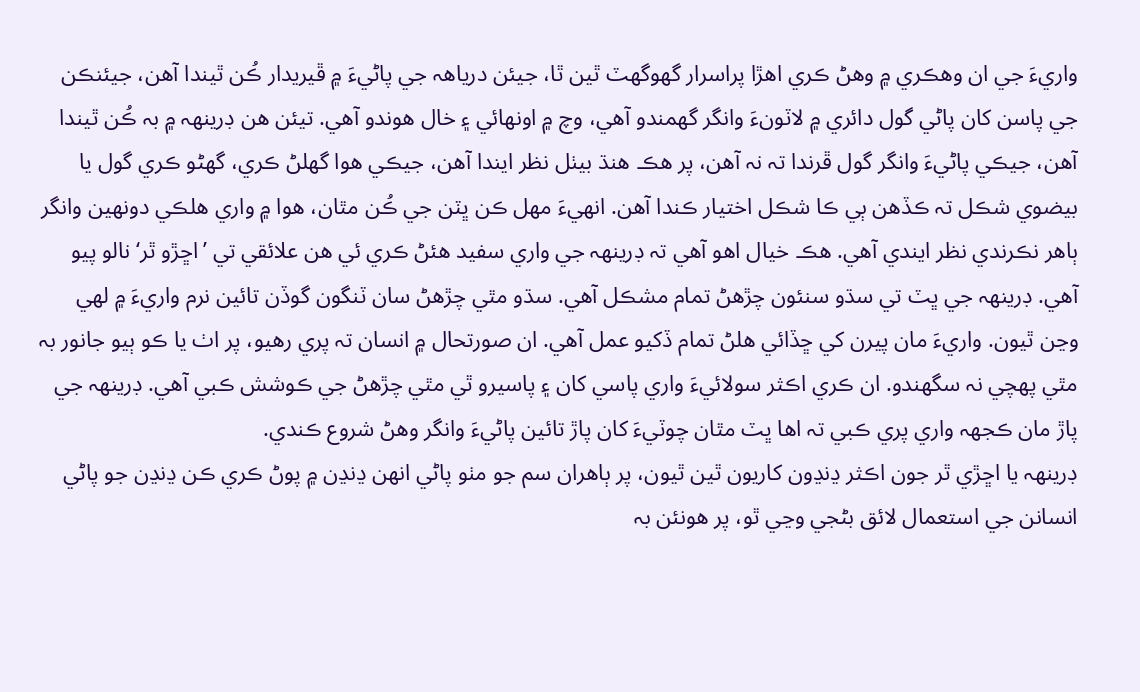واريءَ جي ان وهڪري ۾ وهڻ ڪري اهڙا پراسرار گهوگهٽ ٿين ٿا، جيئن درياھہ جي پاڻيءَ ۾ ڦيريدار ڪُن ٿيندا آهن، جيئنڪن جي پاسن کان پاڻي گول دائري ۾ لاٽونءَ وانگر گهمندو آهي، وچ ۾ اونهائي ۽ خال هوندو آهي. تيئن هن ڊرينھہ ۾ بہ ڪُن ٿيندا آهن، جيڪي پاڻيءَ وانگر گول ڦرندا تہ نہ آهن، پر هڪ هنڌ بيٺل نظر ايندا آهن، جيڪي هوا گهلڻ ڪري، گهڻو ڪري گول يا بيضوي شڪل تہ ڪڏهن ٻي ڪا شڪل اختيار ڪندا آهن. انهيءَ مھل ڪن ڀٽن جي ڪُن مٿان، هوا ۾ واري هلڪي دونهين وانگر ٻاهر نڪرندي نظر ايندي آهي. هڪ خيال اهو آهي تہ ڊرينھہ جي واري سفيد هئڻ ڪري ئي هن علائقي تي ’اڇڙو ٿر‘ نالو پيو آهي. ڊرينھہ جي ڀٽ تي سڌو سنئون چڙهڻ تمام مشڪل آهي. سڌو مٿي چڙهڻ سان ٽنگون گوڏن تائين نرم واريءَ ۾ لھي وڃن ٿيون. واريءَ مان پيرن کي ڇڏائي هلڻ تمام ڏکيو عمل آهي. ان صورتحال ۾ انسان تہ پري رهيو، پر اٺ يا ڪو ٻيو جانور بہ مٿي پهچي نہ سگهندو. ان ڪري اڪثر سولائيءَ واري پاسي کان ۽ پاسيرو ٿي مٿي چڙهڻ جي ڪوشش ڪبي آهي. ڊرينھہ جي پاڙ مان ڪجهہ واري پري ڪبي تہ اها ڀٽ مٿان چوٽيءَ کان پاڙ تائين پاڻيءَ وانگر وهڻ شروع ڪندي.
ڊرينھہ يا اڇڙي ٿر جون اڪثر ڍنڍون کاريون ٿين ٿيون، پر ٻاهران سم جو مٺو پاڻي انهن ڍنڍن ۾ پوڻ ڪري ڪن ڍنڍن جو پاڻي انسانن جي استعمال لائق بڻجي وڃي ٿو، پر هونئن بہ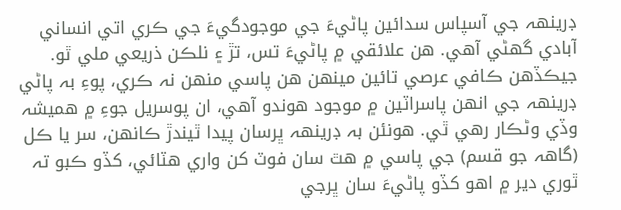ڊرينھہ جي آسپاس سدائين پاڻيءَ جي موجودگيءَ جي ڪري اتي انساني آبادي گهڻي آهي. هن علائقي ۾ پاڻيءَ تس، تڙ ۽ نلڪن ذريعي ملي ٿو. جيڪڏهن ڪافي عرصي تائين مينهن هن پاسي منهن نہ ڪري، پوءِ بہ پاڻي ڊرينھہ جي انهن پاسراٽين ۾ موجود هوندو آهي، ان پوسريل جوءِ ۾ هميشہ وڏي وڻڪار رهي ٿي. هونئن بہ ڊرينھہ ڀرسان پيدا ٿيندڙ ڪانهن، سر يا ڪل (گاھہ جو قسم) جي پاسي ۾ هٿ سان فوٽ کن واري هٽائي، کڏو ڪبو تہ ٿوري دير ۾ اهو کڏو پاڻيءَ سان ڀرجي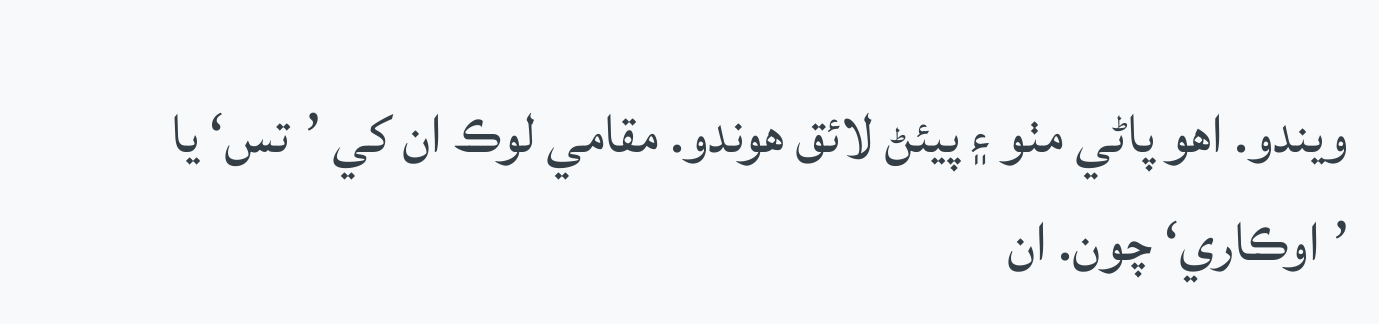ويندو. اهو پاڻي مٺو ۽ پيئڻ لائق هوندو. مقامي لوڪ ان کي ’تس‘ يا ’اوڪاري‘ چون. ان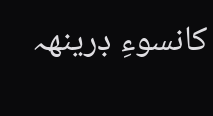کانسوءِ ڊرينھہ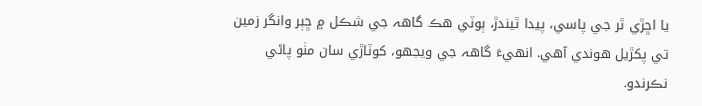يا اڇڙي ٿر جي پاسي، پيدا ٿيندڙ، ٻوٽي هڪ گاھہ جي شڪل ۾ ڇٻر وانگر زمين تي پکڙيل هوندي آهي. انهيءَ گاھہ جي ويجهو، کوٽاڙي سان مٺو پاڻي نڪرندو.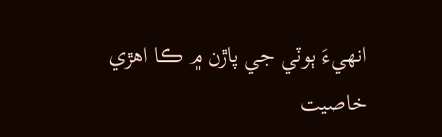انهيءَ ٻوٽي جي پاڙن ۾ ڪا اهڙي خاصيت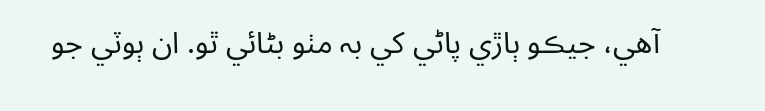آهي، جيڪو ٻاڙي پاڻي کي بہ مٺو بڻائي ٿو. ان ٻوٽي جو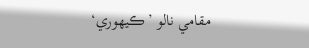مقامي نالو ’ڪيهوري‘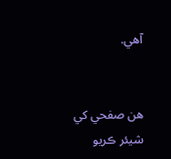آهي.


هن صفحي کي شيئر ڪريو